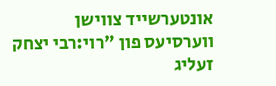אונטערשייד צווישן ווערסיעס פון "רוי:רבי יצחק זעליג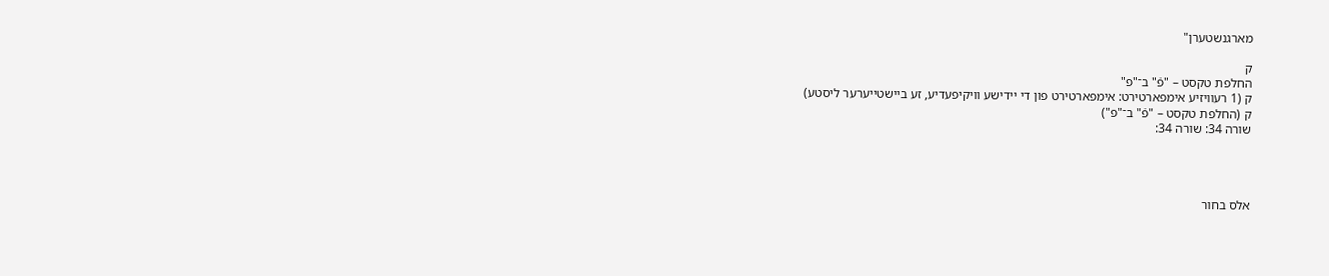מארגנשטערן"

ק
החלפת טקסט – "פֿ" ב־"פ"
ק (1 רעוויזיע אימפארטירט: אימפארטירט פון די יידישע וויקיפעדיע, זע ביישטייערער ליסטע)
ק (החלפת טקסט – "פֿ" ב־"פ")
שורה 34: שורה 34:




אלס בחור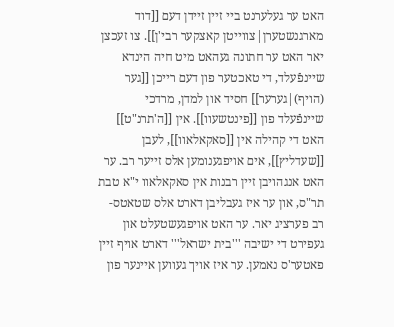האט ער געלערנט ביי זיין זיידן דעם [[דוד מארגנשטערן|צווייטן קאצקער רבי'ן]]. צו זעכצן יאר האט ער חתונה געהאט מיט חיה הינדא שיינפֿעלד, די טאכטער פון דעם רייכן [[גער (הויף)|גערער]] חסיד און למדן, מרדכי שיינפֿעלד פון [[פינטשעוו]]. אין [[ה'תרנ"ט]] האט די קהילה אין [[סאקאלאוו]], לעבן [[שעדליץ]], אים אויפגענומען אלס זייער רב. ער האט אנגהויבן זיין רבנות אין סאקאלאוו י"א טבת תר"ס, און ער איז געבליבן דארט אלס שטאטס-רב פערציג יאר. ער האט אויפגעשטעלט און געפירט די ישיבה '''בית ישראל''' דארט אויף זיין פאטער'ס נאמען. ער איז אויך געווען איינער פון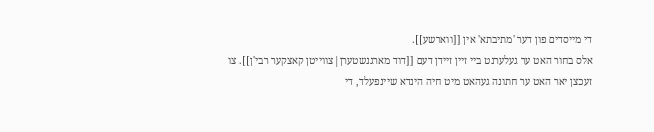די מייסדים פון דער 'מתיבתא' אין [[ווארשע]].
אלס בחור האט ער געלערנט ביי זיין זיידן דעם [[דוד מארגנשטערן|צווייטן קאצקער רבי'ן]]. צו זעכצן יאר האט ער חתונה געהאט מיט חיה הינדא שיינפעלד, די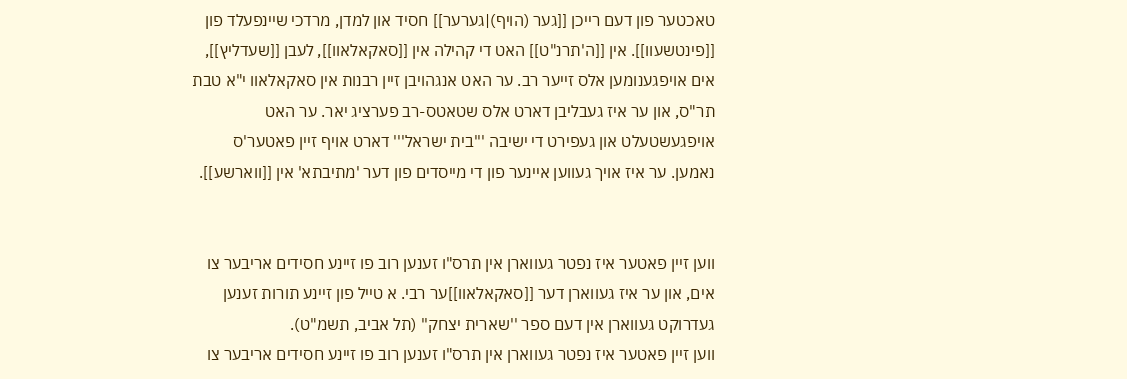טאכטער פון דעם רייכן [[גער (הויף)|גערער]] חסיד און למדן, מרדכי שיינפעלד פון [[פינטשעוו]]. אין [[ה'תרנ"ט]] האט די קהילה אין [[סאקאלאוו]], לעבן [[שעדליץ]], אים אויפגענומען אלס זייער רב. ער האט אנגהויבן זיין רבנות אין סאקאלאוו י"א טבת תר"ס, און ער איז געבליבן דארט אלס שטאטס-רב פערציג יאר. ער האט אויפגעשטעלט און געפירט די ישיבה '''בית ישראל''' דארט אויף זיין פאטער'ס נאמען. ער איז אויך געווען איינער פון די מייסדים פון דער 'מתיבתא' אין [[ווארשע]].


ווען זיין פאטער איז נפטר געווארן אין תרס"ו זענען רוב פו זיינע חסידים אריבער צו אים, און ער איז געווארן דער [[סאקאלאוו]]ער רבי. א טייל פון זיינע תורות זענען געדרוקט געווארן אין דעם ספר ''שארית יצחק'' (תל אביב, תשמ"ט).
ווען זיין פאטער איז נפטר געווארן אין תרס"ו זענען רוב פו זיינע חסידים אריבער צו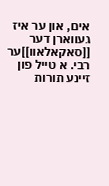אים, און ער איז געווארן דער [[סאקאלאוו]]ער רבי. א טייל פון זיינע תורות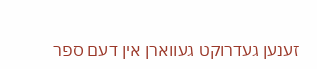זענען געדרוקט געווארן אין דעם ספר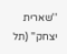''שארית יצחק'' (תל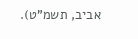אביב, תשמ"ט).